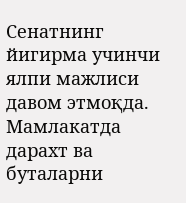Сенатнинг йигирма учинчи ялпи мажлиси давом этмоқда.
Мамлакатда дарахт ва буталарни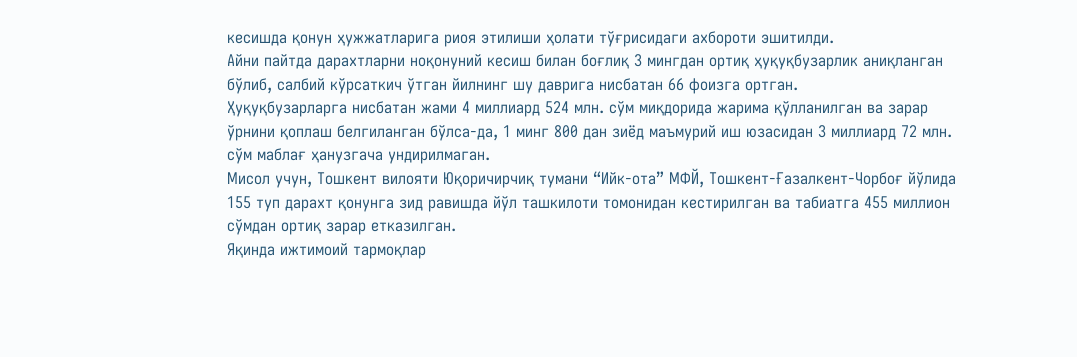кесишда қонун ҳужжатларига риоя этилиши ҳолати тўғрисидаги ахбороти эшитилди.
Айни пайтда дарахтларни ноқонуний кесиш билан боғлиқ 3 мингдан ортиқ ҳуқуқбузарлик аниқланган бўлиб, салбий кўрсаткич ўтган йилнинг шу даврига нисбатан 66 фоизга ортган.
Ҳуқуқбузарларга нисбатан жами 4 миллиард 524 млн. сўм миқдорида жарима қўлланилган ва зарар ўрнини қоплаш белгиланган бўлса-да, 1 минг 800 дан зиёд маъмурий иш юзасидан 3 миллиард 72 млн. сўм маблағ ҳанузгача ундирилмаган.
Мисол учун, Тошкент вилояти Юқоричирчиқ тумани “Ийк-ота” МФЙ, Тошкент-Ғазалкент-Чорбоғ йўлида 155 туп дарахт қонунга зид равишда йўл ташкилоти томонидан кестирилган ва табиатга 455 миллион сўмдан ортиқ зарар етказилган.
Яқинда ижтимоий тармоқлар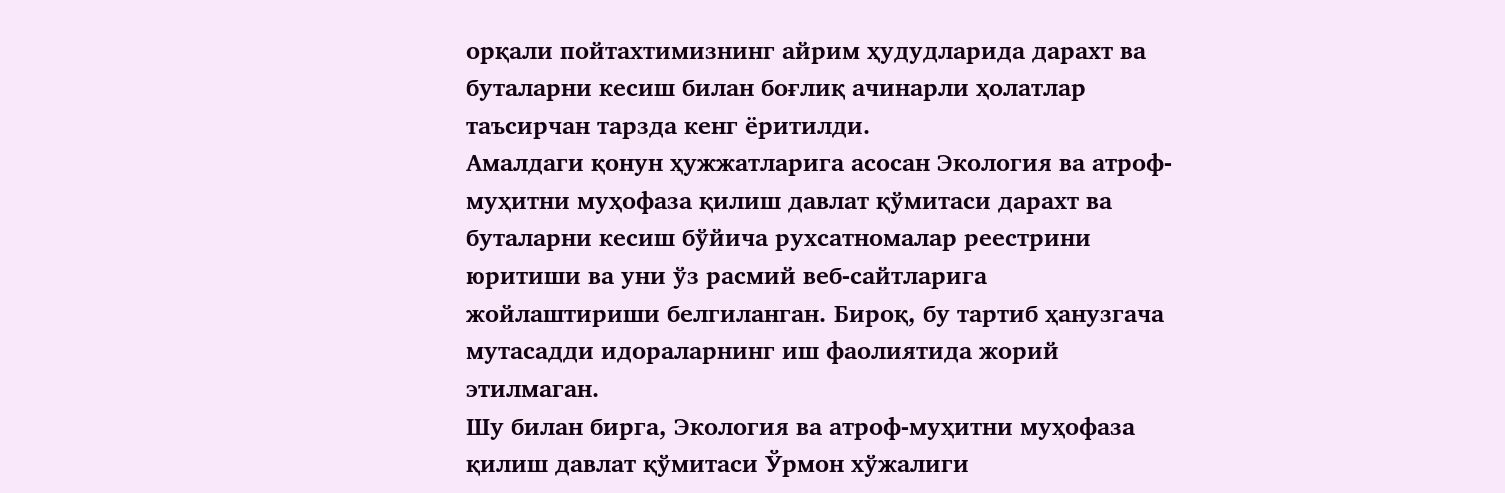орқали пойтахтимизнинг айрим ҳудудларида дарахт ва буталарни кесиш билан боғлиқ ачинарли ҳолатлар таъсирчан тарзда кенг ёритилди.
Амалдаги қонун ҳужжатларига асосан Экология ва атроф-муҳитни муҳофаза қилиш давлат қўмитаси дарахт ва буталарни кесиш бўйича рухсатномалар реестрини юритиши ва уни ўз расмий веб-сайтларига жойлаштириши белгиланган. Бироқ, бу тартиб ҳанузгача мутасадди идораларнинг иш фаолиятида жорий этилмаган.
Шу билан бирга, Экология ва атроф-муҳитни муҳофаза қилиш давлат қўмитаси Ўрмон хўжалиги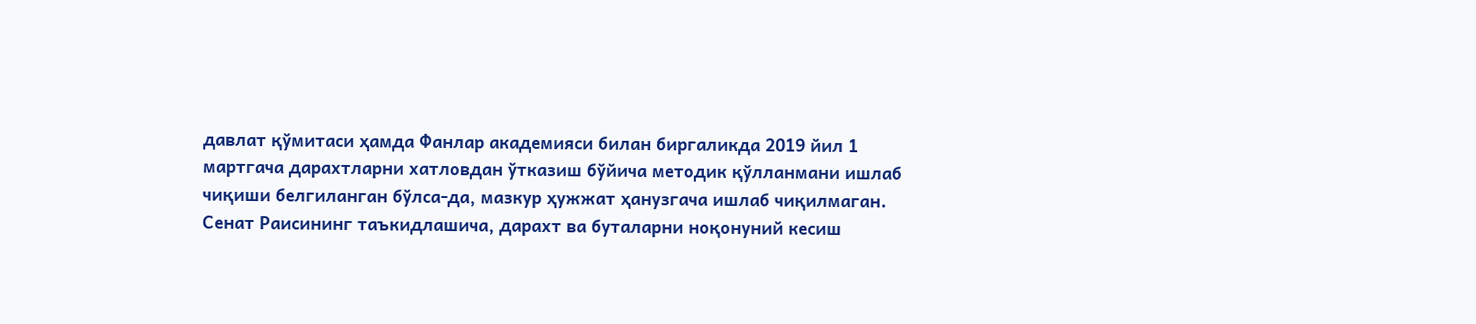давлат қўмитаси ҳамда Фанлар академияси билан биргаликда 2019 йил 1 мартгача дарахтларни хатловдан ўтказиш бўйича методик қўлланмани ишлаб чиқиши белгиланган бўлса-да, мазкур ҳужжат ҳанузгача ишлаб чиқилмаган.
Сенат Раисининг таъкидлашича, дарахт ва буталарни ноқонуний кесиш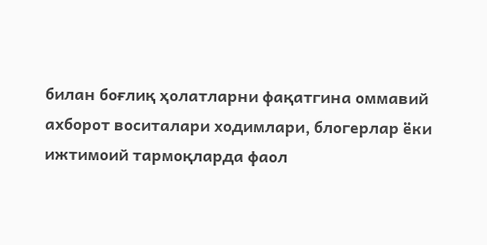билан боғлиқ ҳолатларни фақатгина оммавий ахборот воситалари ходимлари, блогерлар ёки ижтимоий тармоқларда фаол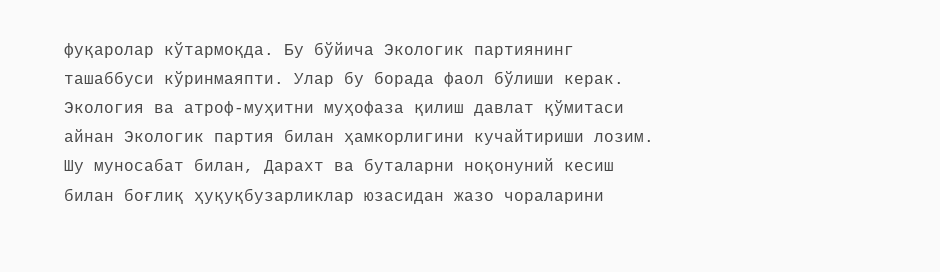фуқаролар кўтармоқда. Бу бўйича Экологик партиянинг ташаббуси кўринмаяпти. Улар бу борада фаол бўлиши керак. Экология ва атроф-муҳитни муҳофаза қилиш давлат қўмитаси айнан Экологик партия билан ҳамкорлигини кучайтириши лозим.
Шу муносабат билан, Дарахт ва буталарни ноқонуний кесиш билан боғлиқ ҳуқуқбузарликлар юзасидан жазо чораларини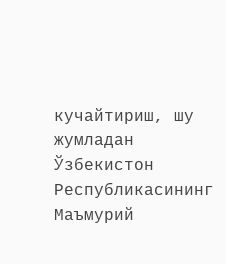кучайтириш, шу жумладан Ўзбекистон Республикасининг Маъмурий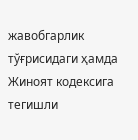жавобгарлик тўғрисидаги ҳамда Жиноят кодексига тегишли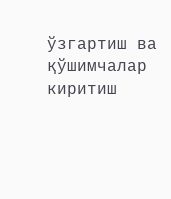ўзгартиш ва қўшимчалар киритиш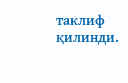таклиф қилинди.